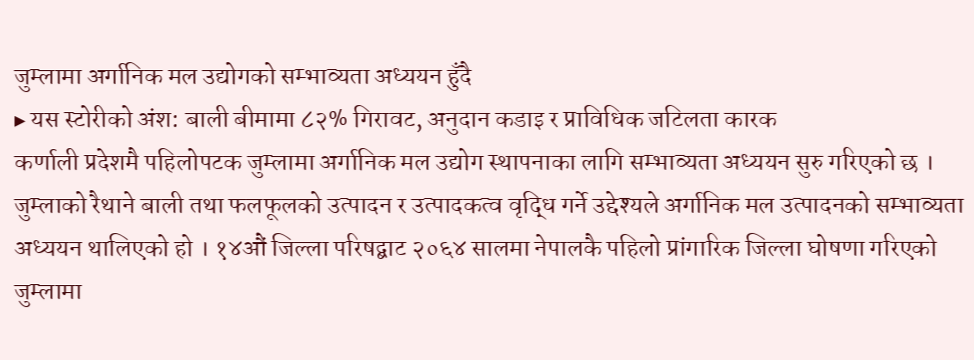जुम्लामा अर्गानिक मल उद्योगको सम्भाव्यता अध्ययन हुँदै
▸ यस स्टोरीको अंश: बाली बीमामा ८२% गिरावट, अनुदान कडाइ र प्राविधिक जटिलता कारक
कर्णाली प्रदेशमै पहिलोपटक जुम्लामा अर्गानिक मल उद्योग स्थापनाका लागि सम्भाव्यता अध्ययन सुरु गरिएको छ । जुम्लाको रैथाने बाली तथा फलफूलको उत्पादन र उत्पादकत्व वृद्धि गर्ने उद्देश्यले अर्गानिक मल उत्पादनको सम्भाव्यता अध्ययन थालिएको हो । १४औं जिल्ला परिषद्बाट २०६४ सालमा नेपालकै पहिलो प्रांगारिक जिल्ला घोषणा गरिएको जुम्लामा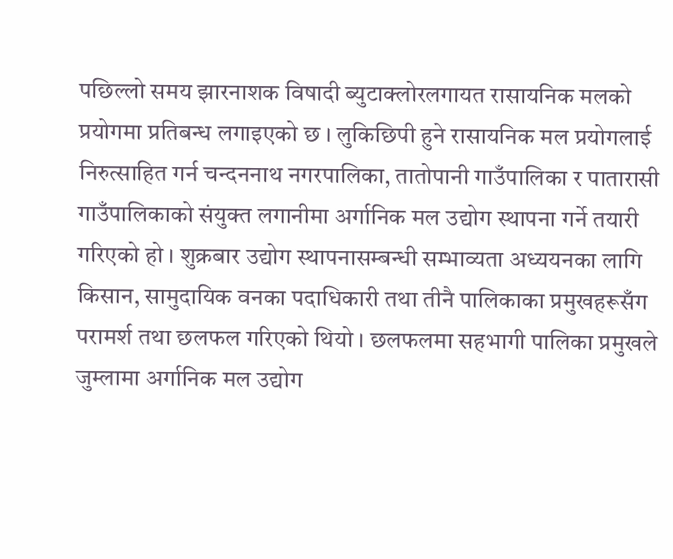पछिल्लो समय झारनाशक विषादी ब्युटाक्लोरलगायत रासायनिक मलको प्रयोगमा प्रतिबन्ध लगाइएको छ । लुकिछिपी हुने रासायनिक मल प्रयोगलाई निरुत्साहित गर्न चन्दननाथ नगरपालिका, तातोपानी गाउँपालिका र पातारासी गाउँपालिकाको संयुक्त लगानीमा अर्गानिक मल उद्योग स्थापना गर्ने तयारी गरिएको हो । शुक्रबार उद्योग स्थापनासम्बन्धी सम्भाव्यता अध्ययनका लागि किसान, सामुदायिक वनका पदाधिकारी तथा तीनै पालिकाका प्रमुखहरूसँग परामर्श तथा छलफल गरिएको थियो । छलफलमा सहभागी पालिका प्रमुखले जुम्लामा अर्गानिक मल उद्योग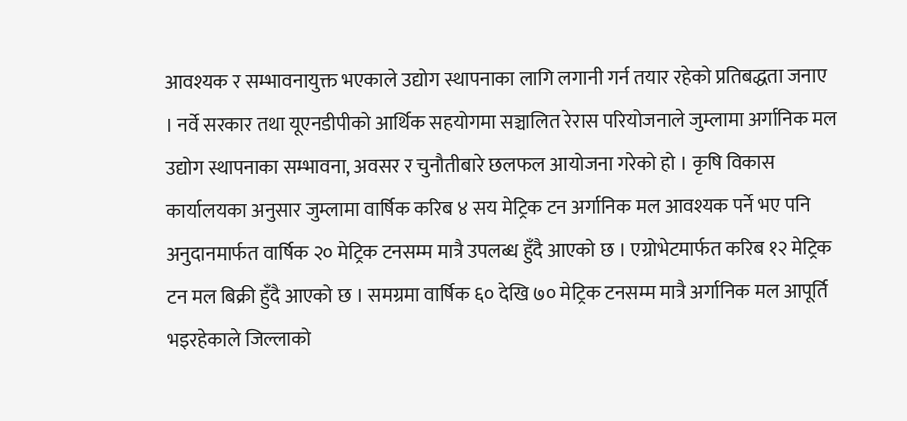आवश्यक र सम्भावनायुक्त भएकाले उद्योग स्थापनाका लागि लगानी गर्न तयार रहेको प्रतिबद्धता जनाए । नर्वे सरकार तथा यूएनडीपीको आर्थिक सहयोगमा सञ्चालित रेरास परियोजनाले जुम्लामा अर्गानिक मल उद्योग स्थापनाका सम्भावना, अवसर र चुनौतीबारे छलफल आयोजना गरेको हो । कृषि विकास कार्यालयका अनुसार जुम्लामा वार्षिक करिब ४ सय मेट्रिक टन अर्गानिक मल आवश्यक पर्ने भए पनि अनुदानमार्फत वार्षिक २० मेट्रिक टनसम्म मात्रै उपलब्ध हुँदै आएको छ । एग्रोभेटमार्फत करिब १२ मेट्रिक टन मल बिक्री हुँदै आएको छ । समग्रमा वार्षिक ६० देखि ७० मेट्रिक टनसम्म मात्रै अर्गानिक मल आपूर्ति भइरहेकाले जिल्लाको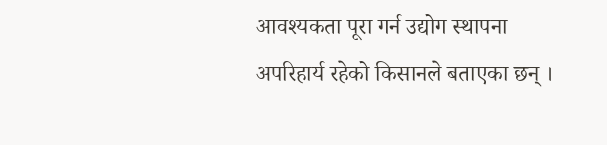आवश्यकता पूरा गर्न उद्योग स्थापना अपरिहार्य रहेको किसानले बताएका छन् ।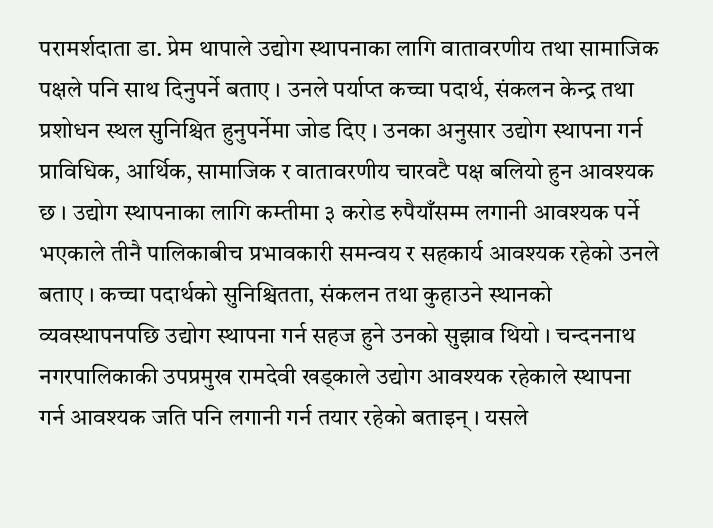परामर्शदाता डा. प्रेम थापाले उद्योग स्थापनाका लागि वातावरणीय तथा सामाजिक पक्षले पनि साथ दिनुपर्ने बताए । उनले पर्याप्त कच्चा पदार्थ, संकलन केन्द्र तथा प्रशोधन स्थल सुनिश्चित हुनुपर्नेमा जोड दिए । उनका अनुसार उद्योग स्थापना गर्न प्राविधिक, आर्थिक, सामाजिक र वातावरणीय चारवटै पक्ष बलियो हुन आवश्यक छ । उद्योग स्थापनाका लागि कम्तीमा ३ करोड रुपैयाँसम्म लगानी आवश्यक पर्ने भएकाले तीनै पालिकाबीच प्रभावकारी समन्वय र सहकार्य आवश्यक रहेको उनले बताए । कच्चा पदार्थको सुनिश्चितता, संकलन तथा कुहाउने स्थानको व्यवस्थापनपछि उद्योग स्थापना गर्न सहज हुने उनको सुझाव थियो । चन्दननाथ नगरपालिकाकी उपप्रमुख रामदेवी खड्काले उद्योग आवश्यक रहेकाले स्थापना गर्न आवश्यक जति पनि लगानी गर्न तयार रहेको बताइन् । यसले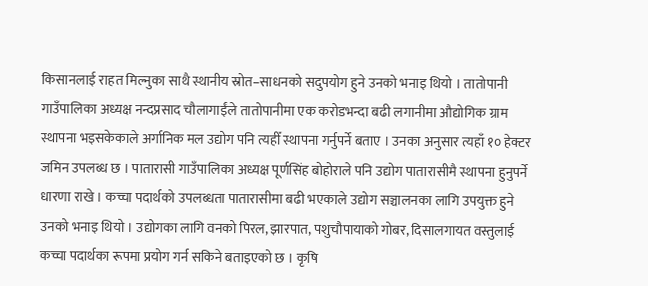किसानलाई राहत मिल्नुका साथै स्थानीय स्रोत–साधनको सदुपयोग हुने उनको भनाइ थियो । तातोपानी गाउँपालिका अध्यक्ष नन्दप्रसाद चौलागाईंले तातोपानीमा एक करोडभन्दा बढी लगानीमा औद्योगिक ग्राम स्थापना भइसकेकाले अर्गानिक मल उद्योग पनि त्यहीँ स्थापना गर्नुपर्ने बताए । उनका अनुसार त्यहाँ १० हेक्टर जमिन उपलब्ध छ । पातारासी गाउँपालिका अध्यक्ष पूर्णसिंह बोहोराले पनि उद्योग पातारासीमै स्थापना हुनुपर्ने धारणा राखे । कच्चा पदार्थको उपलब्धता पातारासीमा बढी भएकाले उद्योग सञ्चालनका लागि उपयुक्त हुने उनको भनाइ थियो । उद्योगका लागि वनको पिरल, झारपात, पशुचौपायाको गोबर, दिसालगायत वस्तुलाई कच्चा पदार्थका रूपमा प्रयोग गर्न सकिने बताइएको छ । कृषि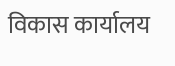विकास कार्यालय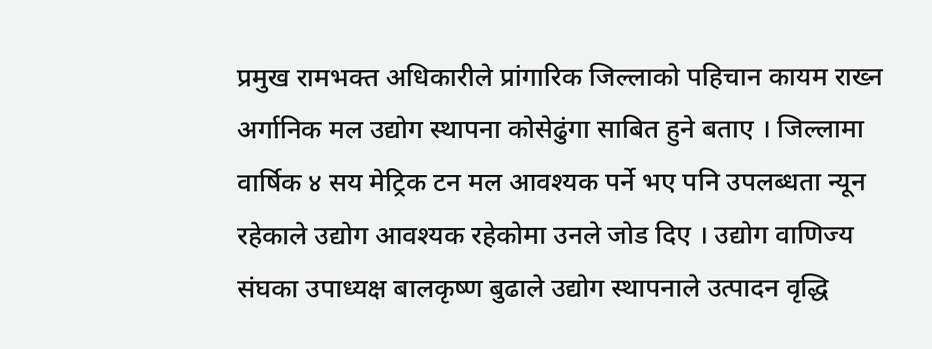प्रमुख रामभक्त अधिकारीले प्रांगारिक जिल्लाको पहिचान कायम राख्न अर्गानिक मल उद्योग स्थापना कोसेढुंगा साबित हुने बताए । जिल्लामा वार्षिक ४ सय मेट्रिक टन मल आवश्यक पर्ने भए पनि उपलब्धता न्यून रहेकाले उद्योग आवश्यक रहेकोमा उनले जोड दिए । उद्योग वाणिज्य संघका उपाध्यक्ष बालकृष्ण बुढाले उद्योग स्थापनाले उत्पादन वृद्धि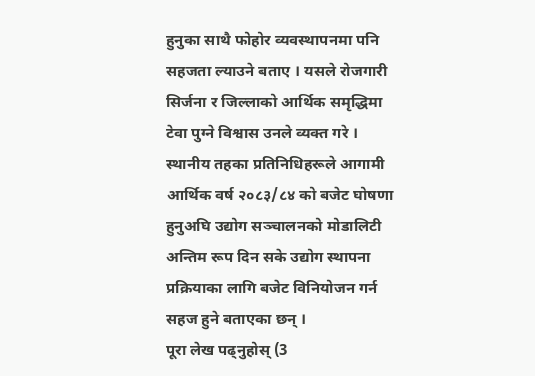हुनुका साथै फोहोर व्यवस्थापनमा पनि सहजता ल्याउने बताए । यसले रोजगारी सिर्जना र जिल्लाको आर्थिक समृद्धिमा टेवा पुग्ने विश्वास उनले व्यक्त गरे । स्थानीय तहका प्रतिनिधिहरूले आगामी आर्थिक वर्ष २०८३/८४ को बजेट घोषणा हुनुअघि उद्योग सञ्चालनको मोडालिटी अन्तिम रूप दिन सके उद्योग स्थापना प्रक्रियाका लागि बजेट विनियोजन गर्न सहज हुने बताएका छन् ।
पूरा लेख पढ्नुहोस् (3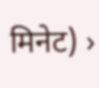मिनेट) ›